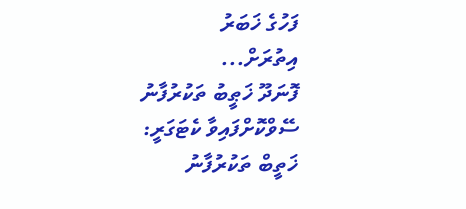ފަހުގެ ޚަބަރު
އިތުރަށް...
ފޮނަދޫ ޚަޠީބު ތަކުރުފާނު
ސޭވްކޮށްފައިވާ ކެޓަގަރީ:
ޚަތީބް ތަކުރުފާނު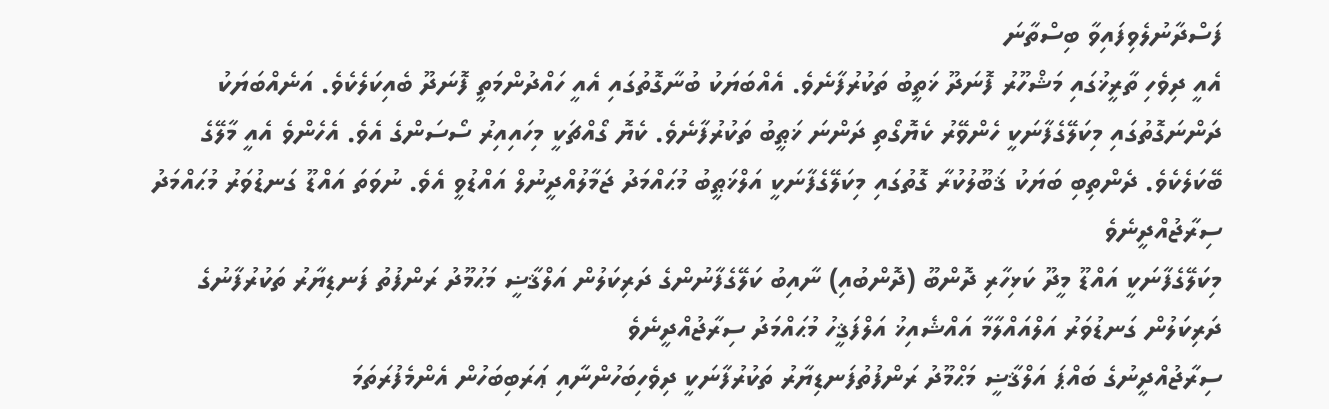ފަސްދާނުލެވިފައިވާ ބިސްތާނަ
އެއީ ދިވެހި ތާރީޚުގައި މަޝްހޫރު ފޮނަދޫ ޚަތީބު ތަކުރުފާނެވެ. އެއްބަޔަކު ބުނާގޮތުގައި އެއީ ހައްދުންމަތީ ފޮނަދޫ ބެއިކަލެކެވެ. އަނެއްބަޔަކު ދަންނަގޮތުގައި މިކަލޭގެފާނަކީ ހެންވޭރު ކެޔޮގޯތި ދަންނަ ޚަޠީބު ތަކުރުފާނެވެ. ކެޔޮ ގޯއްޗަކީ މިހައިއިރު ސޯސަންގެ އެވެ. އެހެންވެ އެއީ މާލޭގެ ބޭކަލެކެވެ. ދެންތިބި ބަޔަކު ޤަބޫލުކުރާ ގޮތުގައި މިކަލޭގެފާނަކީ އަލްޚަޠީބު މުޙައްމަދު ޖަމާލުއްދީނުލް އައްޑުވީ އެވެ. ނުވަތަ އައްޑޫ ގަނޑުވަރު މުޙައްމަދު ސިރާޖުއްދީނެވެ
މިކަލޭގެފާނަކީ އައްޑޫ މީދޫ ކަޅިހާރި ދޮންބޫ (ދޮންބުއި) ނާއިބު ކަލޭގެފާނުންގެ ދަރިކަލުން އަލްޤާޟީ މަޙުމޫދު ރަންފުތު ފަނޑިޔާރު ތަކުރުފާނުގެ ދަރިކަލުން ގަނޑުވަރު އަލްއައްލާމާ އައްޝެއިޚު އަލްފަޤީހު މުޙައްމަދު ސިރާޖުއްދީނެވެ
ސިރާޖުއްދީނުގެ ބައްޕަ އަލްޤާޟީ މަޙްމޫދު ރަންފުތުފަނޑިޔާރު ތަކުރުފާނަކީ ދިވެހިބަހުންނާއި ޢަރަބިބަހުން އެންމެފުރަތަމަ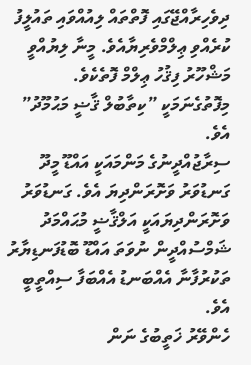ދިވެހިރާއްޖޭގައި ފޮތްތައް ލިއުއްވައި ތައުލީފު ކުރެއްވި ޢިލްމްވެރިޔާއެވެ. މީނާ ލިޔުއްވީ މަޝްހޫރު ފިޤުހު ޢިލްމް ފޮތެކެވެ. މިފޮތުގެނަމަކީ ”ކިތާބުލް ޤާޟީ މަޙުމޫދު” އެވެ.
ސިރާޖުއްދީނުގެ މަންމައަކީ އައްޑޫ މީދޫ ގަނޑުވަރު ވަށޮރަންދިޔަ އެވެ. ގަނޑުވަރު ވަށޮރަންދިޔައަކީ އަލްޤާޟީ މުޙައްމަދު ޝަމްސުއްދީން ނުވަތަ އައްޑޫ ބޮޑުފަނޑިޔާރު ތަކުރުފާނާ އެއްބަނޑު އެއްބަފާ ސިއްތީބީ އެވެ.
ހެންވޭރު ޚަތީބުގެ ނަން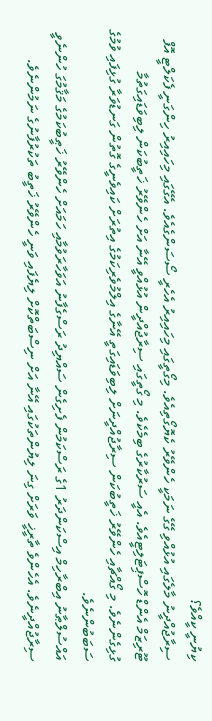ކިޔުނީ ކީއްވެ؟
ސިރާޖުއްދީނު މާލެގައި އުޅުއްވި ގޭގެ ނަމަކީ ހެންވޭރު ކެޔޮގޯތިއެވެ. މިގޯތީގައި މިހައިއިރު އެހެރީ ސޯސަންގެއެވެ. އެގޭގައި މިހައިއިރު ހިންގަނީ ފެކަލްޓީ އޮފް ޓޫރިޒަމް އެންޑް ހޮސްޕިޓަލިޓީއެވެ. އެއީ ސަރުކާރުގެ ބިމެކެވެ. މި ގޯތީގައި ސިރާޖުއްދީން އުޅުއްވީ އޭނާ އަށް ހެންވޭރު ޚަތީބުކަން ލިބިވަޑައިގަތުމާ ގުޅިގެންނެވެ. މި ގޯއްޗާއި ހެންވޭރު ޚަތީބުކަން ސިރާޖުއްދީނަށް ލިބިވަޑައިގަތީ އޭނާގެ އިލްމުވެރިކަމުގެ އިތުރަށް ކައިވެނީގެ ގޮތުން ގަނޑުވަރާ ގުޅިފައި ވުމުގެ ސަބަބުންނެވެ.
އައްސުލްޠާނު އިބްރާހިމް އިސްކަންދަރު 1ގެ ރަސްކަމުން ފެށިގެން ސައްޔިދު ރަސްގެފާނު އަވަހާރަވުމާއި ހަމައަށް ހެންވޭރު ޚަޠީބުކަމުގެ މަޤާމުގަ ހުންނެވީ ސިރާޖުއްދީނެވެ. އެހެންވެ ތާރީޚީ ވަރަށް ގިނަ ލިޔުންތަކުގައި އޭނާ އަށް ނިސްބަތްކޮށް ލިޔެފައި ވަނީ ހެންވޭރު ޚަތީބު ތަކުރުފާނުގެ ނަމުންނެވެ.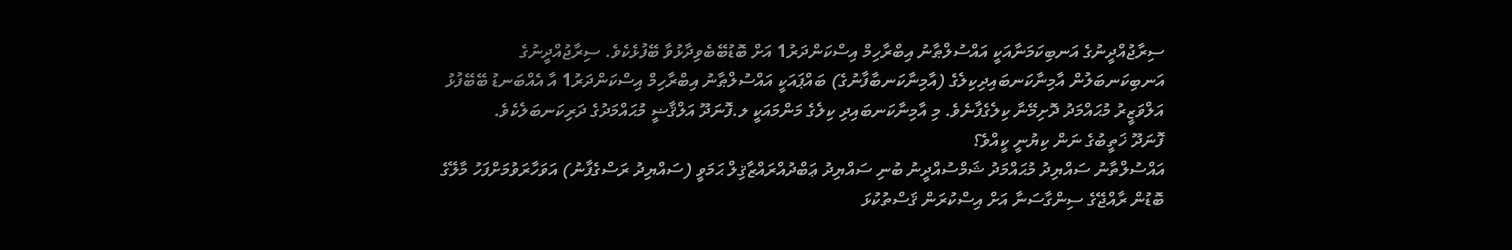ސިރާޖުއްދީނުގެ އަނބިކަމަނާއަކީ އައްސުލްޠާނު އިބްރާހިމް އިސްކަންދަރު1 އަށް ބޮޑުބޭބެވިދާޅުވާ ބޭފުޅެކެވެ. ސިރާޖުއްދީނުގެ އަނބިކަނބަލުން އާމިނާކަނބައިދިކިލެގެ (އާމިނާކަނބާފާނުގެ) ބައްޕައަކީ އައްސުލްޠާނު އިބްރާހިމް އިސްކަންދަރު1 އާ އެއްބަނޑު ބޭބޭފުޅު އަލްވަޒީރު މުޙައްމަދު ދޮށިމޭނާ ކިލެގެފާނެވެ. މި އާމިނާކަނބައިދި ކިލެގެ މަންމައަކީ ލ.ފޮނަދޫ އަލްޤާޟީ މުޙައްމަދުގެ ދަރިކަނބަލެކެވެ.
ފޮނަދޫ ޚަތީބުގެ ނަން ކިޔުނީ ކީއްވެ؟
އައްސުލްތާނު ސައްޔިދު މުޙައްމަދު ޝަމްސުއްދީނު ބުނި ސައްޔިދު ޢަބްދުއްރައްޒާޤިލް ޙަމަވީ (ސައްޔިދު ރަސްގެފާނު) އަވަހާރަވުމަށްފަހު މާލޭގެ ބޮޑުން ރާއްޖޭގެ ސިންގާސަނާ އަށް އިސްކުރަން ޤަސްތުކުޅަ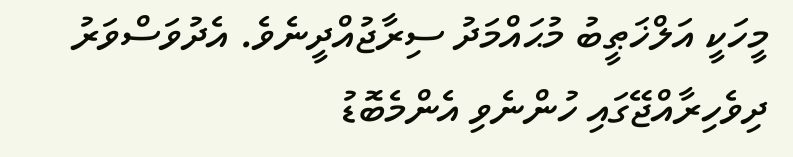މީހަކީ އަލްޚަޠީބު މުޙައްމަދު ސިރާޖުއްދީނެވެ. އެދުވަސްވަރު ދިވެހިރާއްޖޭގައި ހުންނެވި އެންމެބޮޑު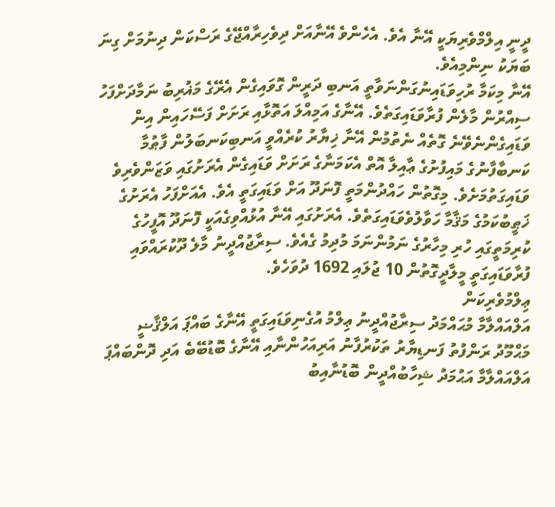ދީނީ އިލްމްވެރިޔަކީ އޭނާ އެވެ. އެހެންވެ އޭނާއަށް ދިވެހިރާއްޖޭގެ ރަސްކަން ދިނުމަށް ގިނަ ބަޔަކު ނިންމިއެވެ.
އޭނާ މިކަމާ ރުހިވަޑައިނުގަންނަވާތީ އަނބި ދަރީން ގޮވައިގެން އެރޭގެ މަޣުރިބު ނަމާދަށްފަހު ސިއްރުން މާލެން ފުރާވަޑައިގަތެވެ. އޭނާގެ އަމިއްލަ އަތޮޅާއި ރަށަށް ފަސޭހައިން އިން ވަޑައިގެންނެވޭނެ ގޮތެއް ނެތުމުން އޭނާ ޚިޔާރު ކުރެއްވީ އަނބިކަނބަލުން ފާޠުމާ ކަނބާފާނުގެ މައިފުށުގެ ޢާއިލާ އޮތް އެކަމަނާގެ ރަށަށް ވަޑައިގެން އެރަށުގައި ވަޒަންވެރިވެ ވަޑައިގަތުމަށެވެ. މިގޮތުން ހައްދުންމަތީ ފޮނަދޫ އަށް ވަޑައިގަތީ އެވެ. އެއަށްފަހު އެރަށުގެ ޚަޠީބުކަމުގެ މަޤާމާ ހަވާލުވެވަޑައިގަތެވެ. އެރަށުގައި އޭނާ އުޅުއްވިގެއަކީ ފޮނަދޫ އޮފީހުގެ ކުރިމަތީގައި ހުރި މިހާރުގެ ނަމުންނަމަ މުދިމު ގެއެވެ. ސިރާޖުއްދީނު މާލެ ދޫކުރައްވައި ފުރާވަޑައިގަތީ މީލާދީގޮތުން 10 ޖުލައި 1692 ދުވަހެވެ.
ޢިލްމުވެރިކަން
އަލްއައްލާމާ މުޙައްމަދު ސިރާޖުއްދީނު ޢިލްމު އުގެނިވަޑައިގަތީ އޭނާގެ ބައްޕަ އަލްޤާޟީ މަޙްމޫދު ރަންފުތު ފަނޑިޔާރު ތަކުރުފާނު އަރިއަހުންނާއި އޭނާގެ ބޮޑުބޭބެ އަދި ދޮންބައްޕަ އަލްއައްލާމާ އަޙުމަދު ޝިހާބުއްދީން ބޮޑުނާއިބު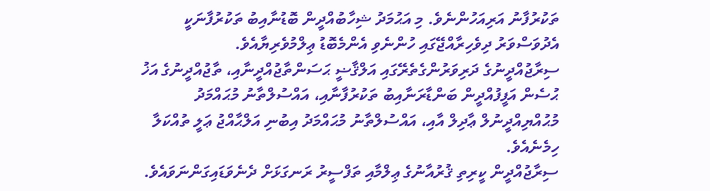ތަކުރުފާނު އަރިއަހުންނެވެ. މި އަޙުމަދު ޝިހާބުއްދީން ބޮޑުނާއިބު ތަކުރުފާނަކީ އެދުވަސްވަރު ދިވެހިރާއްޖޭގައި ހުންނެވި އެންމެބޮޑު ޢިލްމުވެރިޔާއެވެ.
ސިރާޖުއްދީނުގެ ދަރިވަރުންގެތެރޭގައި އަލްޤާޟީ ޙަސަންތާޖުއްދީނާއި، ތާޖުއްދީނުގެ އަޚު ޙުސެން އަފީފުއްދީން ބަންޑާރަނާއިބު ތަކުރުފާނާއި، އައްސުލްތާނު މުޙައްމަދު މުޙުއްޔިއްދީނުލް ޢާދިލް އާއި، އައްސުލްތާނު މުޙައްމަދު އިބުނި އަލްޙާއްޖު ޢަލީ ތުއްކަލާ ހިމެނެއެވެ.
ސިރާޖުއްދީން ކީރިތި ޤުރުއާނުގެ ޢިލްމާއި ތަފްސީރު ރަނގަޅަށް ދެނެވަޑައިގަންނަވައެވެ.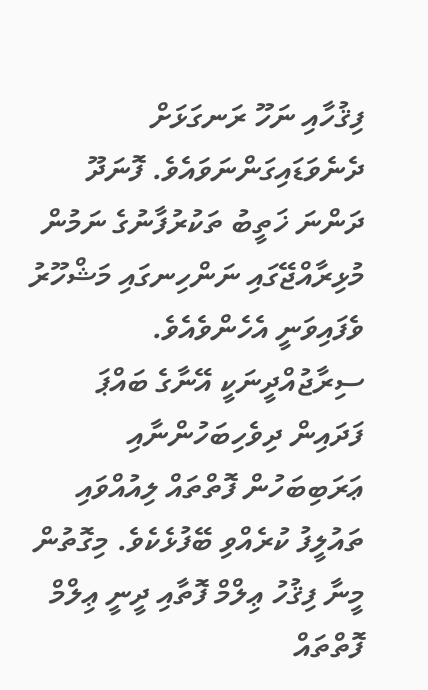ފިޤުހާއި ނަހޫ ރަނގަޅަށް ދެނެވަޑައިގަންނަވައެވެ. ފޮނަދޫ ދަންނަ ޚަތީބު ތަކުރުފާނުގެ ނަމުން މުޅިރާއްޖޭގައި ނަންހިނގައި މަޝްހޫރު ވެފައިވަނީ އެހެންވެއެވެ. ސިރާޖުއްދީނަކީ އޭނާގެ ބައްޕަ ފަދައިން ދިވެހިބަހުންނާއި ޢަރަބިބަހުން ފޮތްތައް ލިއުއްވައި ތައުލީފު ކުރެއްވި ބޭފުޅެކެވެ. މިގޮތުން މީނާ ފިޤުހު ޢިލްމް ފޮތާއި ދީނީ ޢިލްމް ފޮތްތައް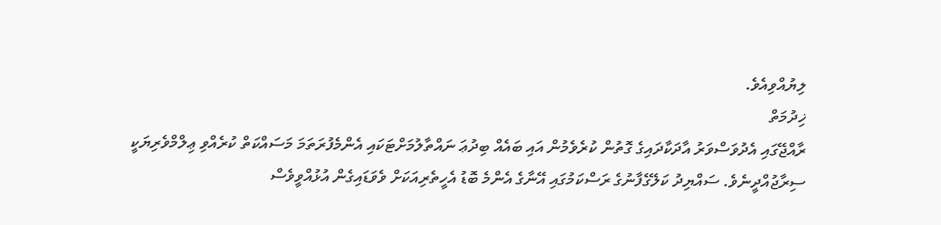ލިޔުއްވިއެވެ.
ޚިދުމަތް
ރާއްޖޭގައި އެދުވަސްވަރު އާދަކާދައިގެ ގޮތުން ކުރެވެމުން އައި ބައެއް ބިދުޢަ ނައްތާލުމަށްޓަކައި އެންމެފުރަތަމަ މަސައްކަތް ކުރެއްވި ޢިލްމްވެރިޔަކީ ސިރާޖުއްދީނެވެ. ސައްޔިދު ކަލޭގެފާނުގެ ރަސްކަމުގައި އޭނާގެ އެންމެ ބޮޑު އެހީތެރިއަކަށް ވެވަޑައިގެން އުޅުއްވީވެސް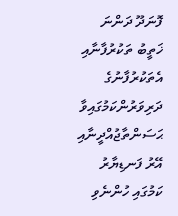ފޮނަދޫ ދަންނަ ޚަތީބު ތަކުރުފާނާއި އެތަކުރުފާނުގެ ދަރިވަރުންކަމުގައިވާ ޙަސަންތާޖުއްދީނާއި އޭރު ފަނޑިޔާރު ކަމުގައި ހުންނެވި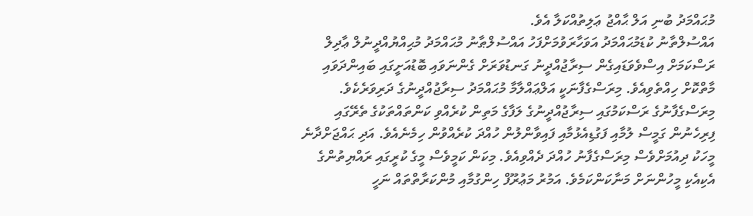މުޙައްމަދު ބުނި އަލް ޙާއްޖު ޢަލިތުއްކަލާ އެވެ.
އައްސުލްތާނު ކުޑަމުޙައްމަދު އަވަހާރަވުމަށްފަހު އައްސުލްޠާނު މުޙައްމަދު މުޙިއްޔުއްދީނުލް ޢާދިލް ރަސްކަމަށް އިސްވެވަޑައިގެން ސިރާޖުއްދީނު ގަނޑުވަރަށް ގެންނަވައި ބޮޑުއަށީގައި ބައިންދަވައި މާތްކޮށް ހިއްތެވިއެވެ. މިރަސްގެފާނަކީ އަލްޢައްލާމާ މުޙައްމަދު ސިރާޖުއްދީނުގެ ދަރިވަރެކެވެ. މިރަސްގެފާނުގެ ރަސްކަމުގައި ސިރާޖުއްދީނުގެ ލަފާގެ މަތިން ކުރެއްވި ކަންތައްތަކުގެ ތެރޭގައި ފިރިހެނުން ގަމީސް ލުމާއި ފަގުޑިއެޅުމާއި ފައިވާންލުން ހުއްދަ ކުރެއްވުން ހިމެނެއެވެ. އަދި ޙައްޖަށްދާނެ މީހަކު ދިއުމަށްވެސް މިރަސްގެފާނު ހުއްދަ ދެއްވިއެވެ. މިކަން ކަމީވެސް މީގެ ކުރީގައި ރައްޔިތުންގެ އެކިއެކި މީހުންނަށް މަނާކަންކަމެވެ. އަމުރު މަޢުރޫފް ހިންގުމާއި މުންކަރާތްތައް ނަހީ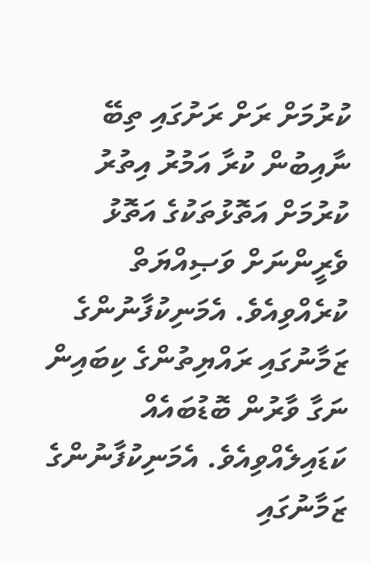ކުރުމަށް ރަށް ރަށުގައި ތިބޭ ނާއިބުން ކުރާ އަމުރު އިތުރު ކުރުމަށް އަތޮޅުތަކުގެ އަތޮޅު ވެރީންނަށް ވަޞިއްޔަތް ކުރެއްވިއެވެ. އެމަނިކުފާނުންގެ ޒަމާނުގައި ރައްޔިތުންގެ ކިބައިން ނަގާ ވާރުން ބޮޑުބައެއް ކަޑައިލެއްވިއެވެ. އެމަނިކުފާނުންގެ ޒަމާނުގައި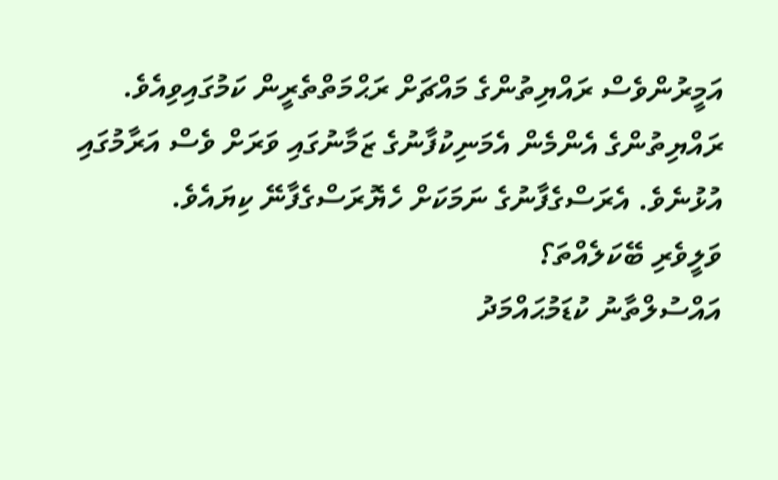އަމީރުންވެސް ރައްޔިތުންގެ މައްޗަށް ރަޙްމަތްތެރީން ކަމުގައިވިއެވެ. ރައްޔިތުންގެ އެންމެން އެމަނިކުފާނުގެ ޒަމާނުގައި ވަރަށް ވެސް އަރާމުގައި އުޅުނެވެ. އެރަސްގެފާނުގެ ނަމަކަށް ހެޔޮރަސްގެފާނޭ ކިޔައެވެ.
ވަލީވެރި ބޭކަލެއްތަ؟
އައްސުލްތާނު ކުޑަމުޙައްމަދު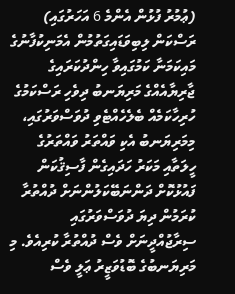(ޢުމުރު ފުޅުން އެންމެ 6 އަހަރުގައި) ރަސްކަން ލިބިވަޑައިގަތުމުން އެމަނިކުފާނުގެ މައިކަމަނާ ކަމުގައިވާ ހިންދުކަރައިގެ ޖާރިޔާއެއްގެ މަރިޔަނބު ދިވެހި ރަސްކަމުގެ ހުރިހާކަމެއް ބެލެހެއްޓެވި ދުވަސްވަރުގައި، މިމަރިޔަނބު އެކި ވައްތަރު ވައްތަރުގެ ހީލަތާއި މަކަރު ހަދައިގެން ފާސިޤުކަން ފައުޅުކޮށް ދަންނަބޭކަލުންނަށް ދުއްތުރާ ކުރަމުން ދިޔަ ދުވަސްވަރުގައި ސިރާޖުއްދީނަށް ވެސް ދުއްތުރާ ކުރިއެވެ. މި މަރިޔަނބުގެ ބޮޑުވަޒީރު ޢަލީ ވެސް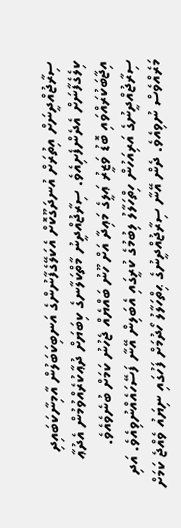ސިރާޖުއްދީނަށް އިތުރަށް އުނދަގޫކޮށް އެކަލޭގެފާނުންގެ އަނބިކަބަލުން އާމިނާކަބައިދި ކިލެގެފާނަށް އެދެންފެށިއެވެ. ސިރާޖުއްދީނު މާތްކަލާނގެ ކިބަޔަށް ދުޢާކުރެއްވުމުން އެދުޢާ އިޖާބަކުރައްވައި ބޮޑު ވަޒީރު ޢަލީގެ މަޢިދާ އަށް ހޫނު ބައްޔެއް ޖެހުނު ކަމަށް ބުނެވެއެވެ. ސިރާޖުއްދީނުގެ އަރިއަހުން ހިތްހަލާލު ލިބުމުގެ ކުރީގައި އެބަލިން އޭނާ ފަސޭހައެއްނުވިއެވެ. އަދި މަރެއްވެސް ނުވިއެވެ. ދެން އޭނާ ސިރާޖުއްދީނުގެ ޙިތްހަލާލު ހޯދުމަށް ފަހުގައި ނިޔައު ވެއްޖެ ކަމަށް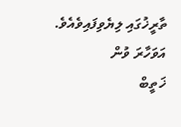ތާރީޚުގައި ލިޔެވިފައިވެއެވެ.
އަވަހާރަ ވުން
ޚަތީބް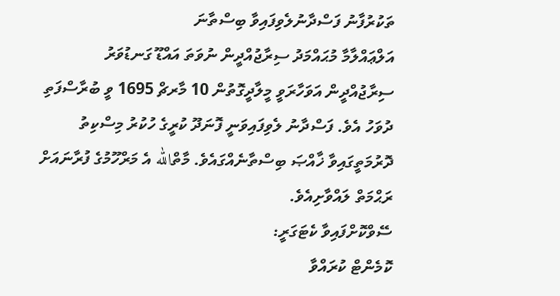ތަކުރުފާނު ފަސްދާނުލެވިފައިވާ ބިސްތާނަ
އަލްޢައްލާމާ މުޙައްމަދު ސިރާޖުއްދީން ނުވަތަ އައްޑޫ ގަނޑުވަރު ސިރާޖުއްދީން އަވަހާރަވީ މީލާދީގޮތުން 10 މާރޗް 1695 ވީ ބުރާސްފަތި ދުވަހު އެވެ. ފަސްދާނު ލެވިފައިވަނީ ފޮނަދޫ ކުރީގެ ހުކުރު މިސްކިތު ދޮރުމަތީގައިވާ ޚާއްޞަ ބިސްތާނެއްގައެވެ. މާތްالله އެ މަރްހޫމުގެ ފުރާނައަށް ރަޙްމަތް ލައްވާށިއެވެ.
ސޭވްކޮށްފައިވާ ކެޓަގަރީ:
ކޮމެންޓް ކުރައްވާ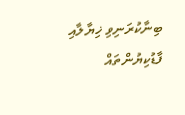ބިނާކުރަނިވި ޚިޔާލާއި ފާޑުކިޔުންތައް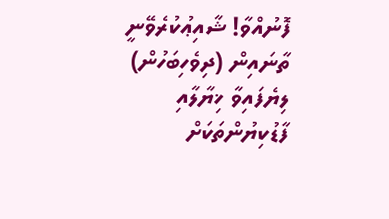ފޮނުއްވާ! ޝާއިޢުކުރެވޭނީ ތާނައިން (ދިވެހިބަހުން) ލިޔެފައިވާ ޚިޔާލާއި ފާޑުކިޔުންތަކަށް